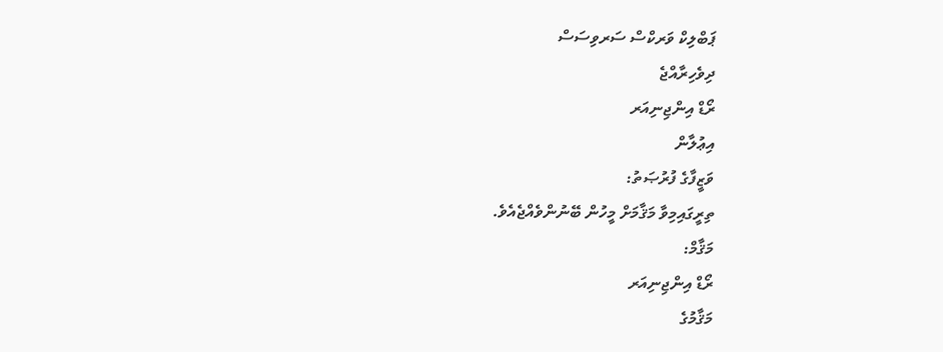ޕަބްލިކް ވަރކްސް ސަރވިސަސް
ދިވެހިރާއްޖެ
ރޯޑް އިންޖިނިއަރ
އިޢުލާން
ވަޒީފާގެ ފުރުޞަތު:
ތިރީގައިމިވާ މަޤާމަށް މީހުން ބޭނުންވެއްޖެއެވެ.
މަޤާމް:
ރޯޑް އިންޖިނިއަރ
މަޤާމުގެ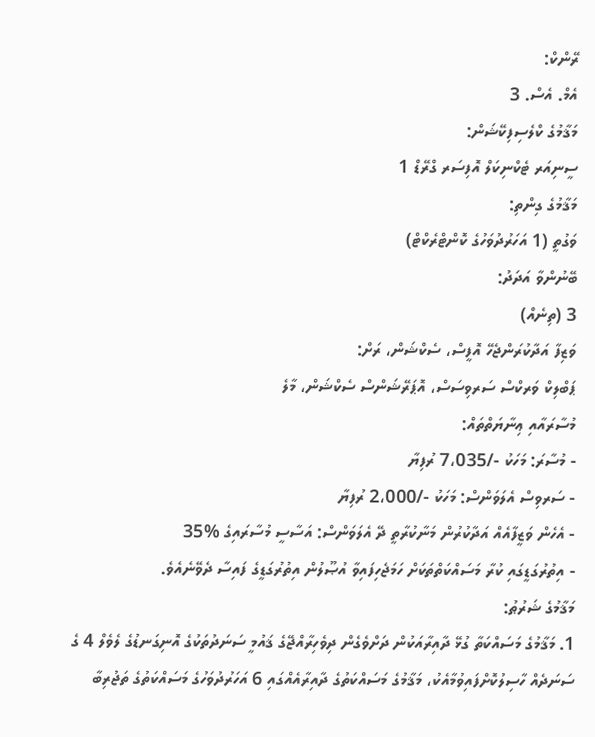ރޭންކް:
އެމް. އެސް. 3
މަޤާމުގެ ކްލެސިފިކޭޝަން:
ސީނިއަރ ޓެކްނިކަލް އޮފިސަރ ގްރޭޑް 1
މަޤާމުގެ ގިންތި:
ވަގުތީ (1 އަހަރުދުވަހުގެ ކޮންޓްރެކްޓް)
ބޭނުންވާ އަދަދު:
3 (ތިނެއް)
ވަޒިފާ އަދާކުރަންޖެހޭ އޮފީސް، ސެކްޝަން، ރަށް:
ޕަބްލިކް ވަރކްސް ސަރވިސަސް، އޮޕަރޭޝަންސް ސެކްޝަން، މާލެ
މުސާރައާއި ޢިނާޔަތްތައް:
- މުސާރަ: މަހަކު -/7،035 ރުފިޔާ
- ސަރވިސް އެލަވަންސް: މަހަކު -/2،000 ރުފިޔާ
- އެހެން ވަޒީފާއެއް އަދާކުރުން މަނާކުރާތީ ދޭ އެލަވަންސް: އަސާސީ މުސާރައިގެ %35
- އިތުރުގަޑީގައި ކުރާ މަސައްކަތްތަކަށް ހަމަޖެހިފައިވާ އުޞޫލުން އިތުރުގަޑީގެ ފައިސާ ދެވޭނެއެވެ.
މަޤާމުގެ ޝަރުޠު:
1. މަޤާމުގެ މަސައްކަތާ ގުޅޭ ދާއިރާއަކުން ދަށްވެގެން ދިވެހިރާއްޖޭގެ ޤައުމީ ސަނަދުތަކުގެ އޮނިގަނޑުގެ ލެވެލް 4 ގެ ސަނަދެއް ހާސިލުކޮށްފައިވުމާއެކު، މަޤާމުގެ މަސައްކަތުގެ ދާއިރާއެއްގައި 6 އަހަރުދުވަހުގެ މަސައްކަތުގެ ތަޖުރިބާ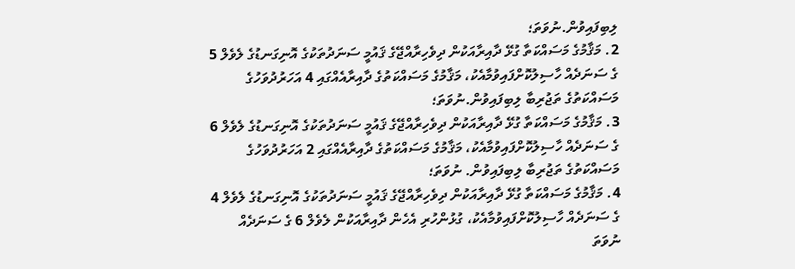ލިބިފައިވުން.ނުވަތަ؛
2. މަޤާމުގެ މަސައްކަތާ ގުޅޭ ދާއިރާއަކުން ދިވެހިރާއްޖޭގެ ޤައުމީ ސަނަދުތަކުގެ އޮނިގަނޑުގެ ލެވެލް 5 ގެ ސަނަދެއް ހާސިލުކޮށްފައިވުމާއެކު، މަޤާމުގެ މަސައްކަތުގެ ދާއިރާއެއްގައި 4 އަހަރުދުވަހުގެ މަސައްކަތުގެ ތަޖުރިބާ ލިބިފައިވުން.ނުވަތަ؛
3. މަޤާމުގެ މަސައްކަތާ ގުޅޭ ދާއިރާއަކުން ދިވެހިރާއްޖޭގެ ޤައުމީ ސަނަދުތަކުގެ އޮނިގަނޑުގެ ލެވެލް 6 ގެ ސަނަދެއް ހާސިލުކޮށްފައިވުމާއެކު، މަޤާމުގެ މަސައްކަތުގެ ދާއިރާއެއްގައި 2 އަހަރުދުވަހުގެ މަސައްކަތުގެ ތަޖުރިބާ ލިބިފައިވުން. ނުވަތަ؛
4. މަޤާމުގެ މަސައްކަތާ ގުޅޭ ދާއިރާއަކުން ދިވެހިރާއްޖޭގެ ޤައުމީ ސަނަދުތަކުގެ އޮނިގަނޑުގެ ލެވެލް 4 ގެ ސަނަދެއް ހާސިލުކޮށްފައިވުމާއެކު، ގުޅުންހުރި އެހެން ދާއިރާއަކުން ލެވެލް 6 ގެ ސަނަދެއް ނުވަތަ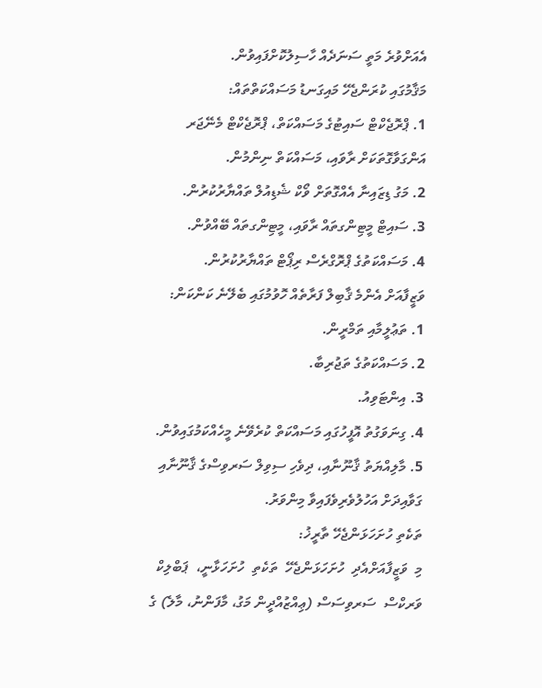އެއަށްވުރެ މަތީ ސަނަދެއް ހާސިލުކޮށްފައިވުން.
މަޤާމުގައި ކުރަންޖެހޭ މައިގަނޑު މަސައްކަތްތައް:
1. ޕްރޮޖެކްޓް ސައިޓުގެ މަސައްކަތް، ޕްރޮޖެކްޓް މެނޭޖަރ އަންގަވާގޮތަކަށް ރާވައި، މަސައްކަތް ނިންމުން.
2. މަގު ޑިޒައިނާ އެއްގޮތަށް ވޯކް ޝެޑިއުލް ތައްޔާރުކުރުން.
3. ސައިޓް މީޓިންގތައް ރާވައި، މީޓިންގތައް ބޭއްވުން.
4. މަސައްކަތުގެ ޕްރޮގްރެސް ރިޕޯޓް ތައްޔާރުކުރުން.
ވަޒީފާއަށް އެންމެ ޤާބިލް ފަރާތެއް ހޮވުމުގައި ބެލޭނެ ކަންކަން:
1. ތަޢުލީމާއި ތަމްރީން.
2. މަސައްކަތުގެ ތަޖުރިބާ.
3. އިންޓަވިއު.
4. ގިނަވަގުތު އޮފީހުގައި މަސައްކަތް ކުރެވޭނެ މީހެއްކަމުގައިވުން.
5. މާލިއްޔަތު ޤާނޫނާއި، ދިވެހި ސިވިލް ސަރވިސްގެ ޤާނޫނާއި ގަވާއިދަށް އަހުލުވެރިވެފައިވާ މިންވަރު.
ތަކެތި ހުށަހަޅަންޖެހޭ ތާރީޚު:
މި  ވަޒީފާއަށްއެދި  ހުށަހަޅަންޖެހޭ  ތަކެތި  ހުށަހަޅާނީ،  ޕަބްލިކް  ވަރކްސް  ސަރވިސަސް (ޢިއްޒުއްދީން މަގު، މާފަންނު، މާލެ) ގެ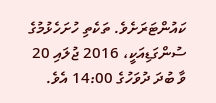ކައުންޓަރަށެވެ. ތަކެތި ހުށަހެޅުމުގެ ސުންގަޑިއަކީ، 2016 ޖުލައި 20 ވާ ބުދަ ދުވަހުގެ 14:00 އެވެ.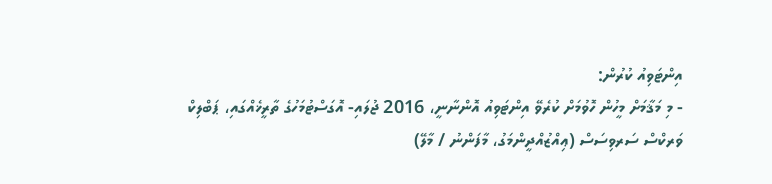އިންޓަވިއު ކުރުން:
- މި މަޤާމަށް މީހުން ހޮވުމަށް ކުރެވޭ އިންޓަވިއު އޮންނާނީ، 2016 ޖުލައި- އޮގަސްޓުމަހުގެ ތާރީޚެއްގައި، ޕަބްލިކް ވަރކްސް ސަރވިސަސް (ޢިއްޒުއްދީންމަގު، މާފަންނު / މާލޭ)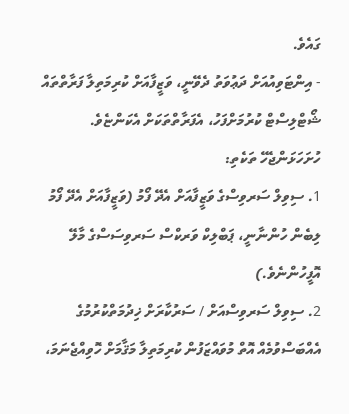ގައެވެ.
- އިންޓަވިއުއަށް ދަޢުވަތު ދެވޭނީ، ވަޒީފާއަށް ކުރިމަތިލާ ފަރާތްތައް ޝޯޓްލިސްޓް ކުރުމަށްފަހު، އެފަރާތްތަކަށް އެކަންޏެވެ.
ހުށަހަޅަންޖެހޭ ތަކެތި:
1. ސިވިލް ސަރވިސްގެ ވަޒީފާއަށް އެދޭ ފޯމު (ވަޒީފާއަށް އެދޭ ފޯމު ލިބެން ހުންނާނީ، ޕަބްލިކް ވަރކްސް ސަރވިސަސްގެ މާލޭ އޮފީހުންނެވެ.)
2. ސިވިލް ސަރވިސްއަށް / ސަރުކާރަށް ޚިދުމަތްކުރުމުގެ އެއްބަސްވުމެއް އޮތް މުވައްޒަފުން ކުރިމަތިލާ މަޤާމަށް ހޮވިއްޖެނަމަ،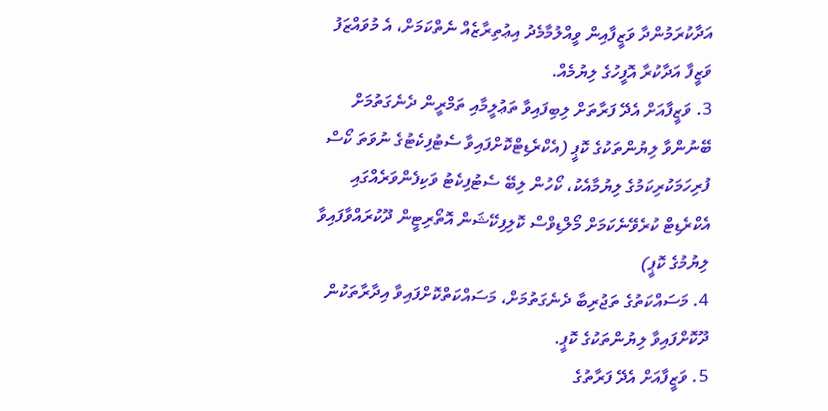އަދާކުރަމުންދާ ވަޒީފާއިން ވީއްލުމާމެދު އިޢުތިރާޒެއް ނެތްކަމަށް، އެ މުވައްޒަފު ވަޒީފާ އަދާކުރާ އޮފީހުގެ ލިޔުމެއް.
3. ވަޒީފާއަށް އެދޭ ފަރާތަށް ލިބިފައިވާ ތަޢުލީމާއި ތަމްރީން ދެނެގަތުމަށް ބޭނުންވާ ލިޔުންތަކުގެ ކޮޕީ (އެކްރެޑިޓްކޮށްފައިވާ ސެޓުފިކެޓުގެ ނުވަތަ ކޯސް ފުރިހަމަކުރިކަމުގެ ލިޔުމާއެކު، ކޯހުން ލިބޭ ސެޓުފިކެޓު ވަކިފެންވަރެއްގައި އެކްރެޑިޓް ކުރެވޭނެކަމަށް މޯލްޑިވްސް ކޮލިފިކޭޝަން އޮތޯރިޓީން ދޫކުރައްވާފައިވާ ލިޔުމުގެ ކޮޕީ)
4. މަސައްކަތުގެ ތަޖުރިބާ ދެނެގަތުމަށް، މަސައްކަތްކޮށްފައިވާ އިދާރާތަކުން ދޫކޮށްފައިވާ ލިޔުންތަކުގެ ކޮޕީ.
5. ވަޒީފާއަށް އެދޭ ފަރާތުގެ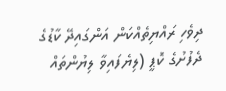ދިވެހި ރައްޔިތެއްކަން އަންގައިދޭ ކާޑުގެ ދެފުށުގެ ކޮޕީ (ލިޔެފައިވާ ލިޔުންތައް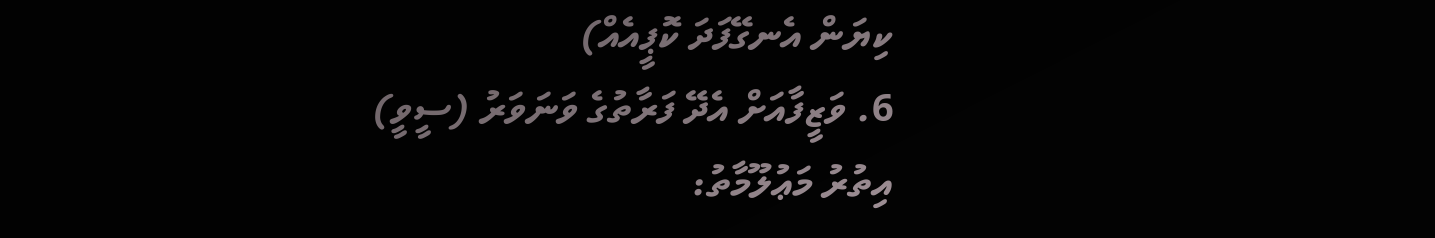ކިޔަން އެނގޭފަދަ ކޮޕީއެއް)
6. ވަޒީފާއަށް އެދޭ ފަރާތުގެ ވަނަވަރު (ސީވީ)
އިތުރު މަޢުލޫމާތު: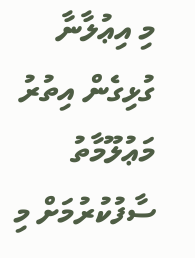މި އިޢުލާނާ ގުޅިގެން އިތުރު މަޢުލޫމާތު ސާފުކުރުމަށް މި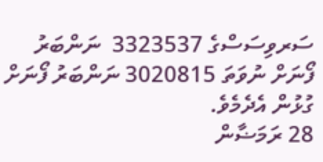ސަރވިސަސްގެ 3323537  ނަންބަރު ފޯނަށް ނުވަތަ 3020815 ނަންބަރު ފޯނަށް ގުޅުން އެދެމެވެ.
28 ރަމަޟާން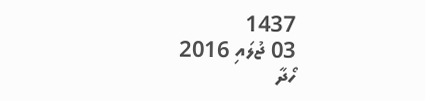1437
03 ޖުލައި 2016
ހޯދާ